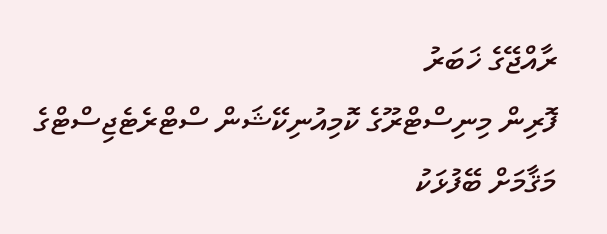ރާއްޖޭގެ ޚަބަރު
ފޮރިން މިނިސްޓްރޫގެ ކޮމިއުނިކޭޝަން ސްޓްރެޓެޖިސްޓްގެ މަޤާމަށް ބޭފުޅަކު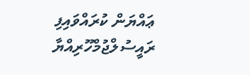ޢައްޔަން ކުރައްވައިފި
ރައީސުލްޖުމްހޫރިއްޔާ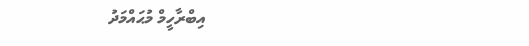އިބްރާހީމް މުޙައްމަދު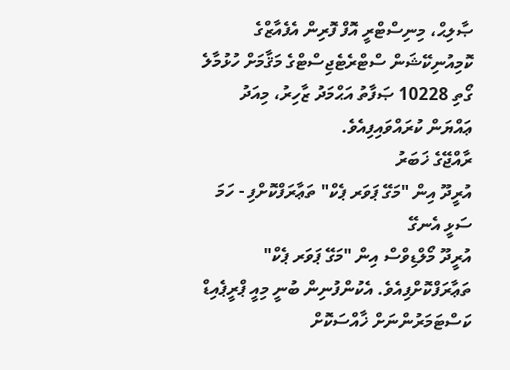ޞާލިޙް، މިނިސްޓްރީ އޮފް ފޮރިން އެފެއާޒްގެ ކޮމިއުނިކޭޝަން ސްޓްރެޓެޖިސްޓްގެ މަޤާމަށް ހުޅުމާލެ ގޯތި 10228 ޞަފާތު އަޙްމަދު ޒާހިރު، މިއަދު ޢައްޔަން ކުރައްވައިފިއެވެ.
ރާއްޖޭގެ ޚަބަރު
އުރީދޫ އިން "މަގޭ ޕަވަރ ޕެކް" ތަޢާރަފްކޮށްފި - ހަމަ ސަޅީ އެނގޭ
އުރީދޫ މޯލްޑިވްސް އިން "މަގޭ ޕަވަރ ޕެކް" ތަޢާރަފްކޮށްފިއެވެ. އެކުންފުނިން ބުނީ މިއީ ޕްރީޕެއިޑް ކަސްޓަމަރުންނަށް ޚާއްސަކޮށް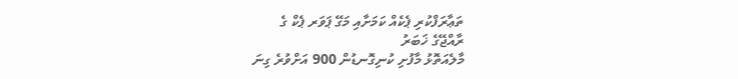ތަޢާރަފްކުރި ޕެކެއް ކަމަށާއި މަގޭ ޕަވަރ ޕެކް ގެ
ރާއްޖޭގެ ޚަބަރު
މާލެއަތޮޅު މާފުށި ކުނިގޮނޑުން 900 އަށްވުރެ ގިނަ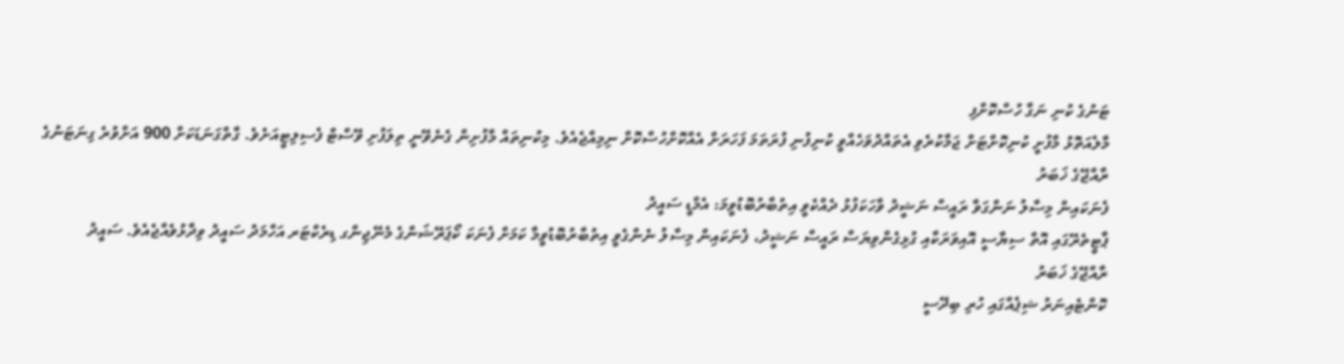ޓަނުގެ ކުނި ނަގާ ހުސްކޮށްފި
މާލެއަތޮޅު މާފުށީ ކުނިކޮށްޓަށް ޖަމާކުރެވި އެތައްދުވަހެއްވީ ކުނިފުނި ފުރަތަމަ ފަހަރަށް އެއްކޮށްހުސްކޮށް ނިމިއްޖެއެވެ. މިކުނިތައް މާފުށިން ގެނެވޭނީ ތިލަފުށި ވޭސްޓް ފެސިލިޓީއަށެވެ. ގާތްގަނަޑަކަށް 900 އަށްވުރެ ގިނަޓަނުގެ
ރާއްޖޭގެ ޚަބަރު
ފެނަކައިން މިސާލު ނަންގަވާ ރައީސް ނަޝީދު ވާހަކަފުޅު ދެއްކެވީ އިތުބާރުބޮޑުވީމަ: އެމްޑީ ސައީދު
ޕާޓީތެރޭގައި އޮތް ސިޔާސީ އޮއިވަރަކާއި ގުޅިގެންވިޔަސް ރައީސް ނަޝީދު، ފެނަކައިން މިސާލު ނެންގެވީ އިތުބާރުބޮޑުވީމާ ކަމަށް ފެނަކަ ކޯޕަރޭޝަންގެ މެނޭޖިންގ ޑިރެކްޓަރ އަހްމަދު ސައީދު ވިދާޅުވެއްޖެއެވެ. ސައީދު
ރާއްޖޭގެ ޚަބަރު
ކޮންޓެއިނަރު ޝިޕެއްގައި ހުރި ބިދޭސީ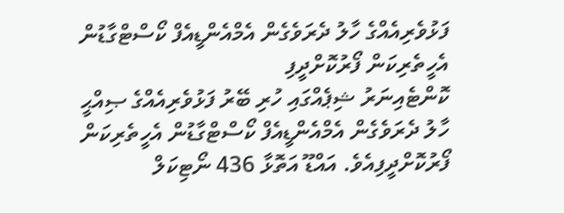ފަޅުވެރިއެއްގެ ހާލު ދެރަވެގެން އެމްއެންޑީއެފް ކޯސްޓްގާޑުން އެހީތެރިކަން ފޯރުކޮށްދީފި
ކޮންޓެއިނަރު ޝިޕެއްގައި ހުރި ބޭރު ފަޅުވެރިއެއްގެ ޞިއްޙީ ހާލު ދެރަވެގެން އެމްއެންޑީއެފް ކޯސްޓްގާޑުން އެހީތެރިކަން ފޯރުކޮށްދީފިއެވެ. އައްޑޫ އަތޮޅާ 436 ނޯޓިކަލް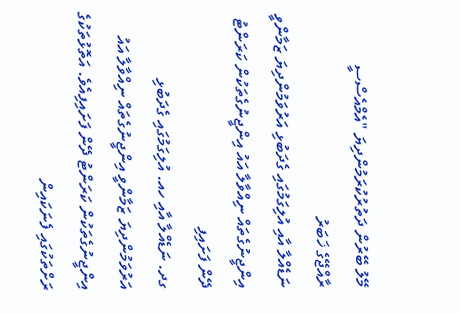މޭލު ބޭރުން ދަތުރުކުރަމުންދިޔަ "އެމްއެސްސީ
ރާއްޖޭގެ ޚަބަރު
ނަޑެއްލާ އާއި އުލިގަމުގައި ގެދަބުޅި އަރުވަމުންދިޔަ ޒަމާންވީ އިންޖީނުގެތައް ނިއްވާލާ އައު އިންޖީނުގެތަކުން ކަރަންޓު ދޭން ފަށައިފި
ގދ. ނަޑެއްލާ އާއި ހއ. އުލިގަމުގައި ގެދަބުޅި އަރުވަމުންދިޔަ ޒަމާންވީ އިންޖީނުގެތައް ނިއްވާލާ އައު އިންޖީނުގެތަކުން ކަރަންޓު ދޭން ފަށައިފިއެވެ. އަތޮޅުތަކުގެ ރަށްތަކުގައި ފެނަކައިން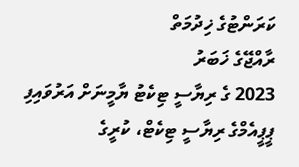ކަރަންޓުގެ ޚިދުމަތް
ރާއްޖޭގެ ޚަބަރު
2023 ގެ ރިޔާސީ ޓިކެޓު ޔާމީނަށް އަރުވައިފި
ޕީޕީއެމްގެ ރިޔާސީ ޓިކެޓް، ކުރީގެ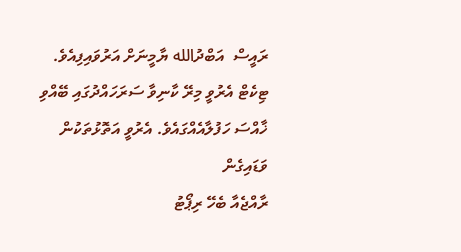ރައީސް  އަބްދުالله ޔާމީނަށް އަރުވައިފިއެވެ. ޓިކެޓް އެރުވީ މިރޭ ކާނިވާ ސަރަހައްދުގައި ބޭއްވި ޚާއްސަ ހަފުލާއެއްގައެވެ. އެރުވީ އަތޮޅުތަކުން ވަޑައިގެން
ރާއްޖެއާ ބެހޭ ރިޕޯޓު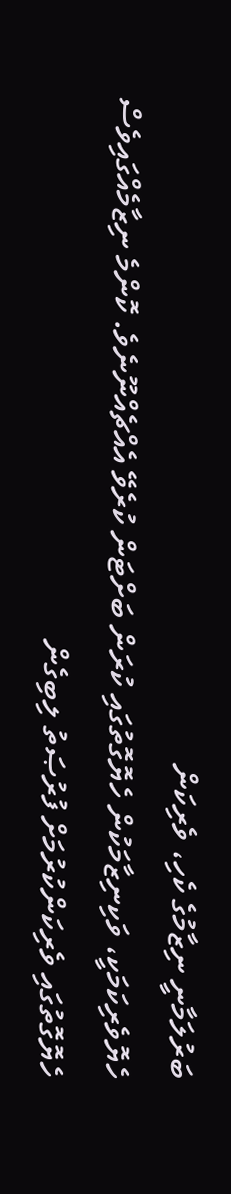ބަރުލަމާނީ ނިޒާމުގެ ކެހި، ވެރިކަން
ހެޔޮވެރިކަމަކީ، ވަކިނިޒާމަކުން ހެޔޮގޮތުގައި ކުރަން ބަށްޓަން ކުރެވޭ އެއްޗެއްނޫނެވެ. ކޮންމެ ނިޒާމެއްގައިވެސް ހެޔޮގޮތުގައި ވެރިކަންކުރުމަށް ފުރުޞަތު ލިބިގެން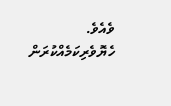ވެއެވެ. ހެޔޮވެރިކަމެއްކުރަން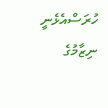ހުރަސްއެޅެނީ ނިޒާމުގެ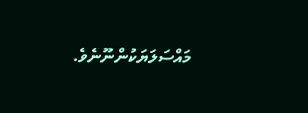މައްސަލަޔަކުންނޫނެވެ.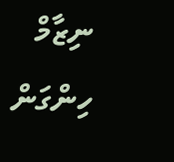ނިޒާމް ހިންގަން